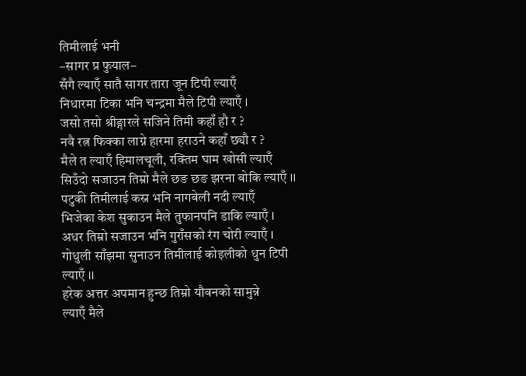तिमीलाई भनी
–सागर प्र फुयाल–
सँगै ल्याएँ सातै सागर तारा जून टिपी ल्याएँ
निधारमा टिका भनि चन्द्रमा मैले टिपी ल्याएँ ।
जसो तसो श्रीङ्गारले सजिने तिमी कहाँ हौ र ?
नवै रत्न फिक्का लाग्ने हारमा हराउने कहाँ छ्यौ र ?
मैले त ल्याएँ हिमालचूली, रक्तिम घाम खोसी ल्याएँ
सिउँदो सजाउन तिम्रो मैले छङ छङ झरना बोकि ल्याएँ ।।
पटुकी तिमीलाई कस्न भनि नागबेली नदी ल्याएँ
भिजेका केश सुकाउन मैले तुफानपनि डाकि ल्याएँ ।
अधर तिम्रो सजाउन भनि गुराँसको रंग चोरी ल्याएँ ।
गोधुली साँझमा सुनाउन तिमीलाई कोइलीको धुन टिपी ल्याएँ ।।
हरेक अत्तर अपमान हुन्छ तिम्रो यौवनको सामुन्ने
ल्याएँ मैले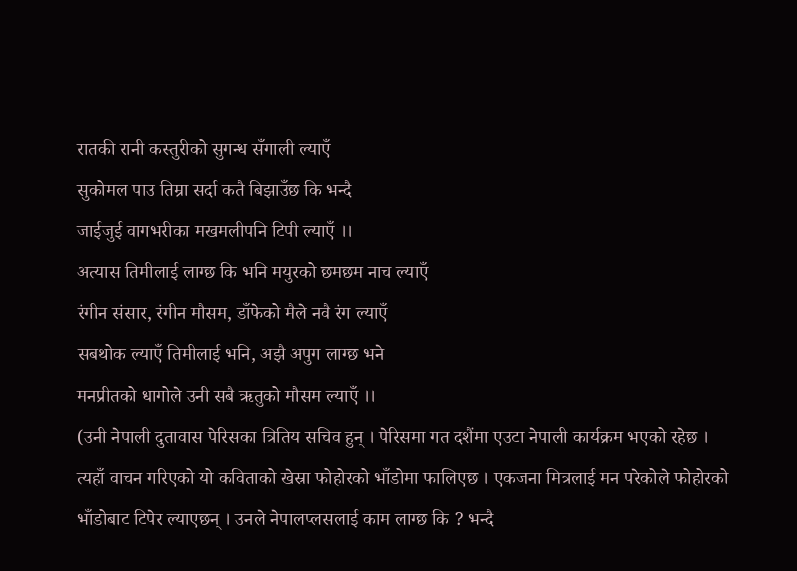रातकी रानी कस्तुरीको सुगन्ध सँगाली ल्याएँ
सुकोमल पाउ तिम्रा सर्दा कतै बिझाउँछ कि भन्दै
जाईजुई वागभरीका मखमलीपनि टिपी ल्याएँ ।।
अत्यास तिमीलाई लाग्छ कि भनि मयुरको छमछम नाच ल्याएँ
रंगीन संसार, रंगीन मौसम, डाँफेको मैले नवै रंग ल्याएँ
सबथोक ल्याएँ तिमीलाई भनि, अझै अपुग लाग्छ भने
मनप्रीतको धागोले उनी सबै ऋतुको मौसम ल्याएँ ।।
(उनी नेपाली दुतावास पेरिसका त्रितिय सचिव हुन् । पेरिसमा गत दशैंमा एउटा नेपाली कार्यक्रम भएको रहेछ । त्यहाँ वाचन गरिएको यो कविताको खेस्रा फोहोरको भाँडोमा फालिएछ । एकजना मित्रलाई मन परेकोले फोहोरको भाँडोबाट टिपेर ल्याएछन् । उनले नेपालप्लसलाई काम लाग्छ कि ? भन्दै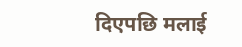दिएपछि मलाई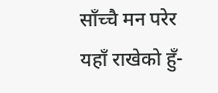साँच्चै मन परेर यहाँ राखेको हुँ-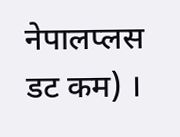नेपालप्लस डट कम) ।